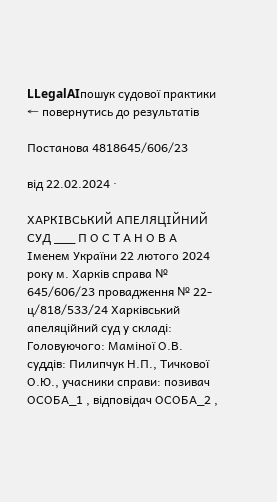LLegalAIпошук судової практики
← повернутись до результатів

Постанова 4818645/606/23

від 22.02.2024 ·

ХАРКІВСЬКИЙ АПЕЛЯЦІЙНИЙ СУД ___ П О С Т А Н О В А Іменем України 22 лютого 2024 року м. Харків справа № 645/606/23 провадження № 22-ц/818/533/24 Харківський апеляційний суд у складі: Головуючого: Маміної О.В. суддів: Пилипчук Н.П., Тичкової О.Ю., учасники справи: позивач ОСОБА_1 , відповідач ОСОБА_2 ,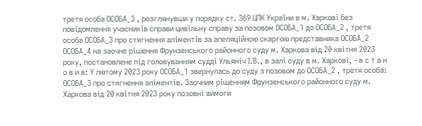третя особа ОСОБА_3 , розглянувши у порядку ст. 369 ЦПК України в м. Харкові без повідомлення учасників справи цивільну справу за позовом ОСОБА_1 до ОСОБА_2 , третя особа ОСОБА_3 про стягнення аліментів за апеляційною скаргою представника ОСОБА_2 ОСОБА_4 на заочне рішення Фрунзенського районного суду м. Харкова від 20 квітня 2023 року, постановлене під головуванням судді Ульяніч І.В., в залі суду в м. Харкові, - в с т а н о в и в: У лютому 2023 року ОСОБА_1 звернулась до суду з позовом до ОСОБА_2 , третя особа: ОСОБА_3 про стягнення аліментів. Заочним рішенням Фрунзенського районного суду м. Харкова від 20 квітня 2023 року позовні вимоги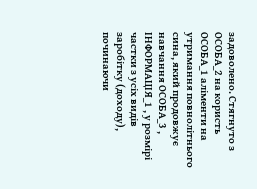задоволено. Стягнуто з ОСОБА_2 на користь ОСОБА_1 аліменти на утримання повнолітнього сина, який продовжує навчання ОСОБА_3 , ІНФОРМАЦІЯ_1 , у розмірі частки з усіх видів заробітку (доходу), починаючи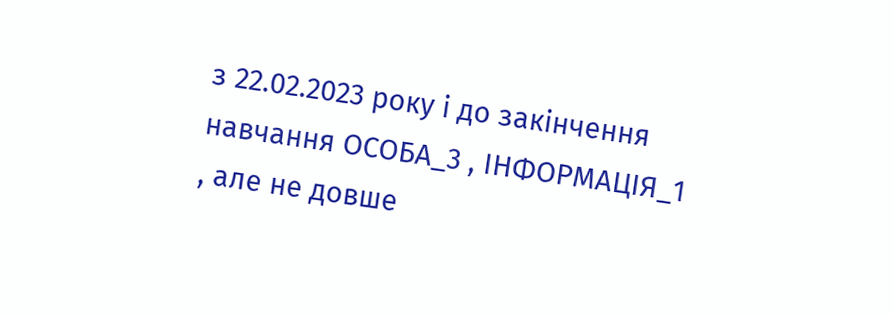з 22.02.2023 року і до закінчення навчання ОСОБА_3 , ІНФОРМАЦІЯ_1 , але не довше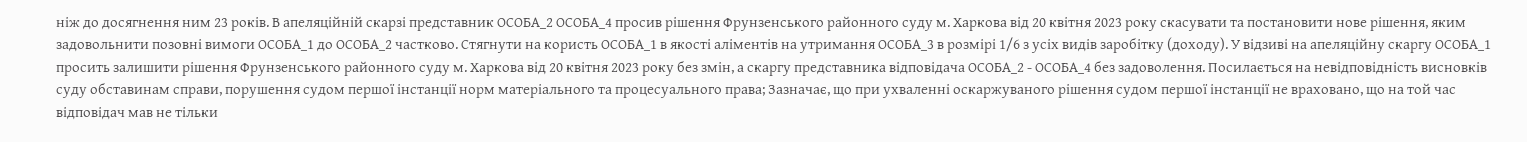ніж до досягнення ним 23 років. В апеляційній скарзі представник ОСОБА_2 ОСОБА_4 просив рішення Фрунзенського районного суду м. Харкова від 20 квітня 2023 року скасувати та постановити нове рішення, яким задовольнити позовні вимоги ОСОБА_1 до ОСОБА_2 частково. Стягнути на користь ОСОБА_1 в якості аліментів на утримання ОСОБА_3 в розмірі 1/6 з усіх видів заробітку (доходу). У відзиві на апеляційну скаргу ОСОБА_1 просить залишити рішення Фрунзенського районного суду м. Харкова від 20 квітня 2023 року без змін, а скаргу представника відповідача ОСОБА_2 - ОСОБА_4 без задоволення. Посилається на невідповідність висновків суду обставинам справи, порушення судом першої інстанції норм матеріального та процесуального права; Зазначає, що при ухваленні оскаржуваного рішення судом першої інстанції не враховано, що на той час відповідач мав не тільки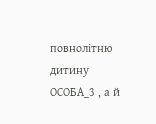повнолітню дитину ОСОБА_3 , а й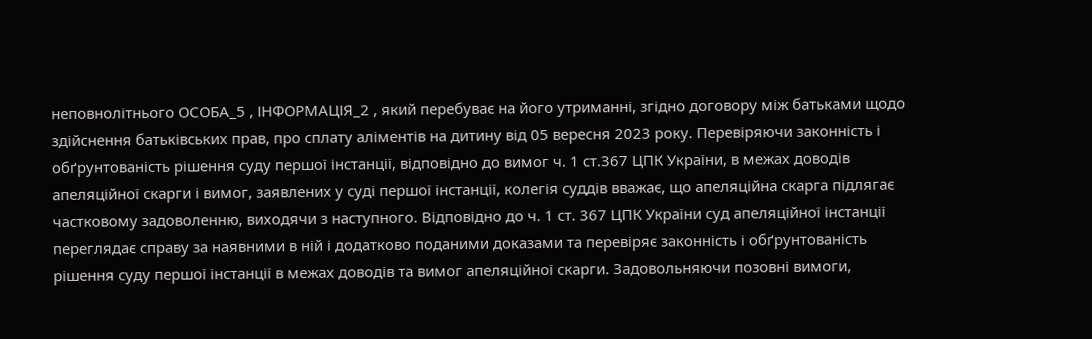неповнолітнього ОСОБА_5 , ІНФОРМАЦІЯ_2 , який перебуває на його утриманні, згідно договору між батьками щодо здійснення батьківських прав, про сплату аліментів на дитину від 05 вересня 2023 року. Перевіряючи законність і обґрунтованість рішення суду першої інстанції, відповідно до вимог ч. 1 ст.367 ЦПК України, в межах доводів апеляційної скарги і вимог, заявлених у суді першої інстанції, колегія суддів вважає, що апеляційна скарга підлягає частковому задоволенню, виходячи з наступного. Відповідно до ч. 1 ст. 367 ЦПК України суд апеляційної інстанції переглядає справу за наявними в ній і додатково поданими доказами та перевіряє законність і обґрунтованість рішення суду першої інстанції в межах доводів та вимог апеляційної скарги. Задовольняючи позовні вимоги,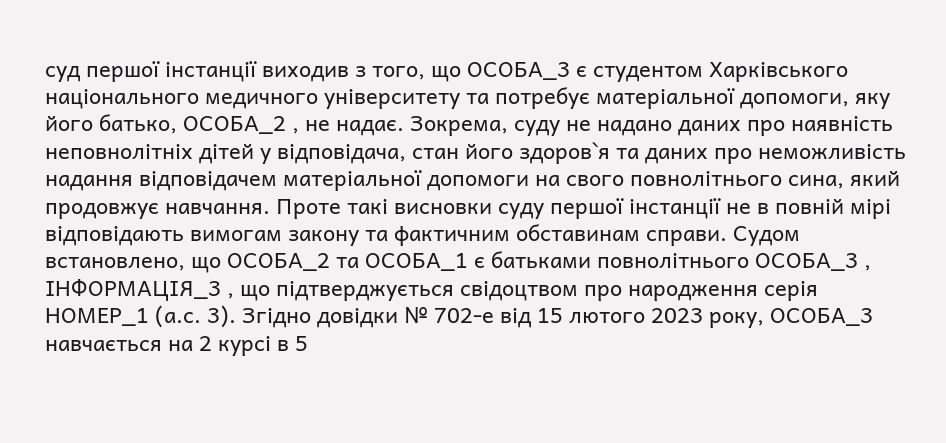суд першої інстанції виходив з того, що ОСОБА_3 є студентом Харківського національного медичного університету та потребує матеріальної допомоги, яку його батько, ОСОБА_2 , не надає. Зокрема, суду не надано даних про наявність неповнолітніх дітей у відповідача, стан його здоров`я та даних про неможливість надання відповідачем матеріальної допомоги на свого повнолітнього сина, який продовжує навчання. Проте такі висновки суду першої інстанції не в повній мірі відповідають вимогам закону та фактичним обставинам справи. Судом встановлено, що ОСОБА_2 та ОСОБА_1 є батьками повнолітнього ОСОБА_3 , ІНФОРМАЦІЯ_3 , що підтверджується свідоцтвом про народження серія НОМЕР_1 (а.с. 3). Згідно довідки № 702-е від 15 лютого 2023 року, ОСОБА_3 навчається на 2 курсі в 5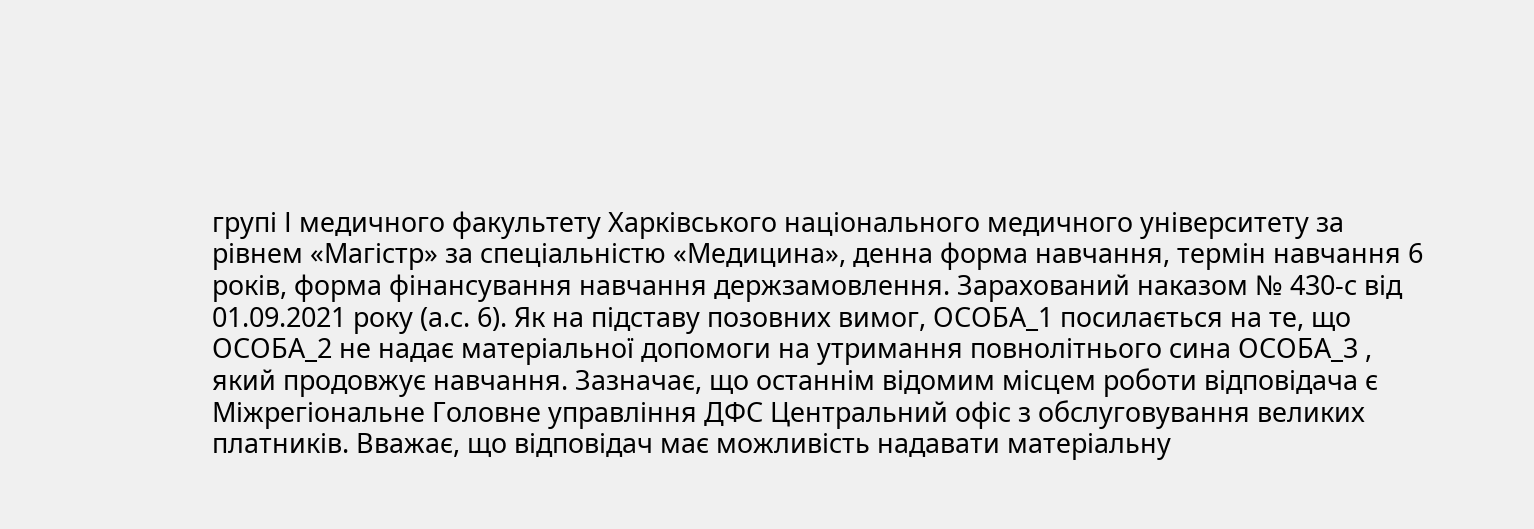групі І медичного факультету Харківського національного медичного університету за рівнем «Магістр» за спеціальністю «Медицина», денна форма навчання, термін навчання 6 років, форма фінансування навчання держзамовлення. Зарахований наказом № 430-с від 01.09.2021 року (а.с. 6). Як на підставу позовних вимог, ОСОБА_1 посилається на те, що ОСОБА_2 не надає матеріальної допомоги на утримання повнолітнього сина ОСОБА_3 , який продовжує навчання. Зазначає, що останнім відомим місцем роботи відповідача є Міжрегіональне Головне управління ДФС Центральний офіс з обслуговування великих платників. Вважає, що відповідач має можливість надавати матеріальну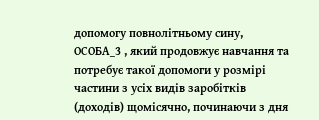допомогу повнолітньому сину, ОСОБА_3 , який продовжує навчання та потребує такої допомоги у розмірі частини з усіх видів заробітків (доходів) щомісячно, починаючи з дня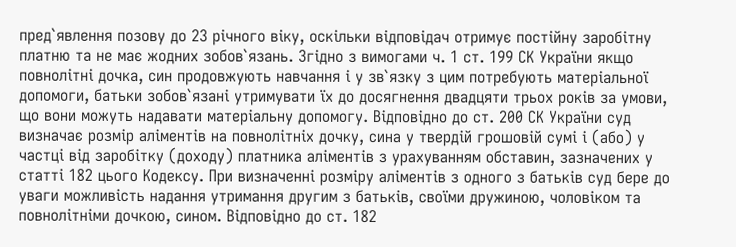пред`явлення позову до 23 річного віку, оскільки відповідач отримує постійну заробітну платню та не має жодних зобов`язань. Згідно з вимогами ч. 1 ст. 199 СК України якщо повнолітні дочка, син продовжують навчання і у зв`язку з цим потребують матеріальної допомоги, батьки зобов`язані утримувати їх до досягнення двадцяти трьох років за умови, що вони можуть надавати матеріальну допомогу. Відповідно до ст. 200 СК України суд визначає розмір аліментів на повнолітніх дочку, сина у твердій грошовій сумі і (або) у частці від заробітку (доходу) платника аліментів з урахуванням обставин, зазначених у статті 182 цього Кодексу. При визначенні розміру аліментів з одного з батьків суд бере до уваги можливість надання утримання другим з батьків, своїми дружиною, чоловіком та повнолітніми дочкою, сином. Відповідно до ст. 182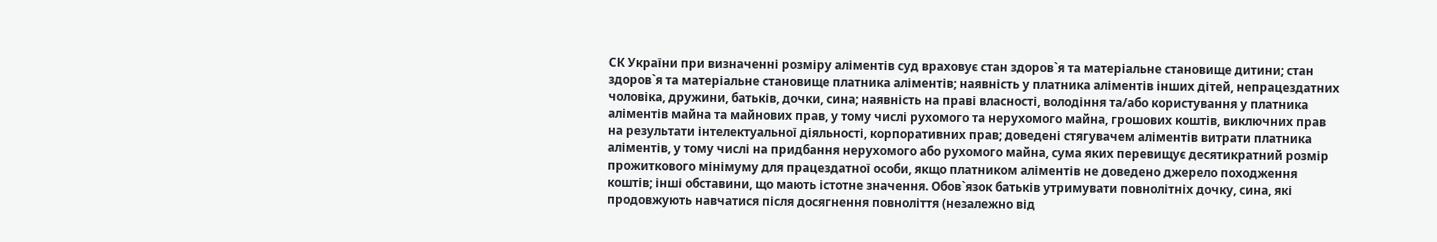СК України при визначенні розміру аліментів суд враховує стан здоров`я та матеріальне становище дитини; стан здоров`я та матеріальне становище платника аліментів; наявність у платника аліментів інших дітей, непрацездатних чоловіка, дружини, батьків, дочки, сина; наявність на праві власності, володіння та/або користування у платника аліментів майна та майнових прав, у тому числі рухомого та нерухомого майна, грошових коштів, виключних прав на результати інтелектуальної діяльності, корпоративних прав; доведені стягувачем аліментів витрати платника аліментів, у тому числі на придбання нерухомого або рухомого майна, сума яких перевищує десятикратний розмір прожиткового мінімуму для працездатної особи, якщо платником аліментів не доведено джерело походження коштів; інші обставини, що мають істотне значення. Обов`язок батьків утримувати повнолітніх дочку, сина, які продовжують навчатися після досягнення повноліття (незалежно від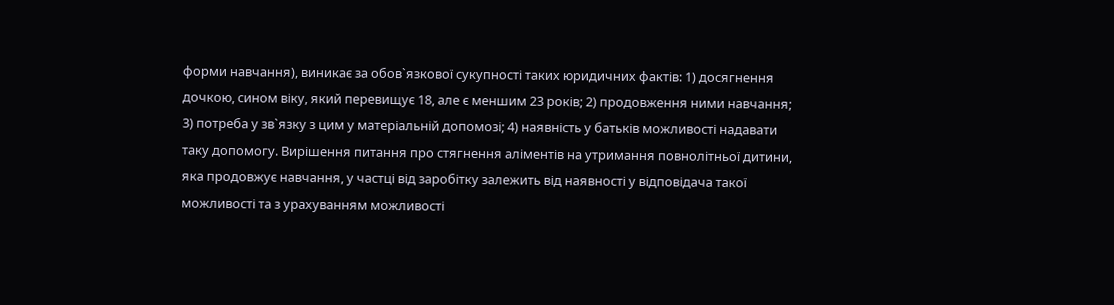форми навчання), виникає за обов`язкової сукупності таких юридичних фактів: 1) досягнення дочкою, сином віку, який перевищує 18, але є меншим 23 років; 2) продовження ними навчання; 3) потреба у зв`язку з цим у матеріальній допомозі; 4) наявність у батьків можливості надавати таку допомогу. Вирішення питання про стягнення аліментів на утримання повнолітньої дитини, яка продовжує навчання, у частці від заробітку залежить від наявності у відповідача такої можливості та з урахуванням можливості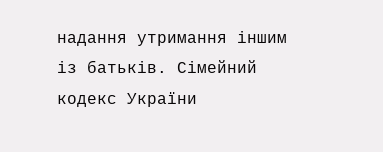надання утримання іншим із батьків. Сімейний кодекс України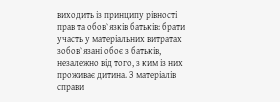виходить із принципу рівності прав та обов`язків батьків: брати участь у матеріальних витратах зобов`язані обоє з батьків, незалежно від того, з ким із них проживає дитина. З матеріалів справи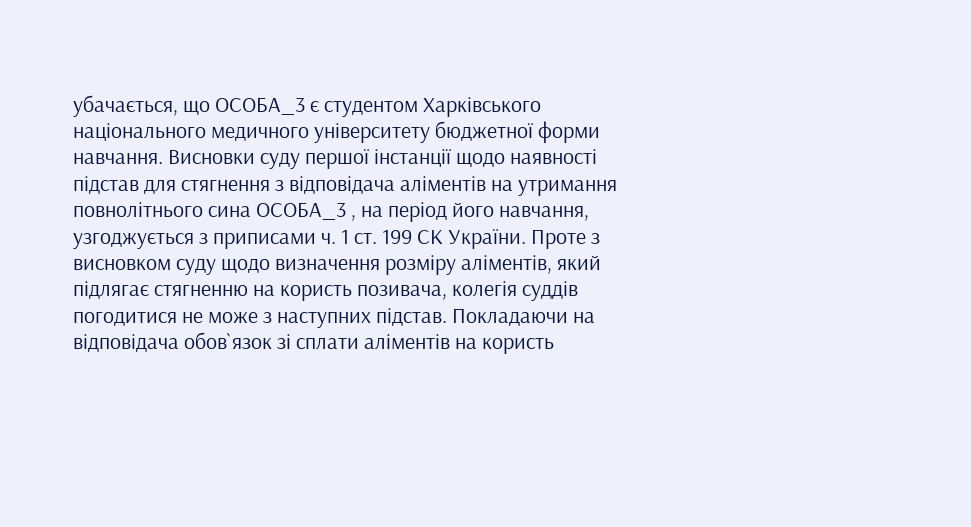убачається, що ОСОБА_3 є студентом Харківського національного медичного університету бюджетної форми навчання. Висновки суду першої інстанції щодо наявності підстав для стягнення з відповідача аліментів на утримання повнолітнього сина ОСОБА_3 , на період його навчання, узгоджується з приписами ч. 1 ст. 199 СК України. Проте з висновком суду щодо визначення розміру аліментів, який підлягає стягненню на користь позивача, колегія суддів погодитися не може з наступних підстав. Покладаючи на відповідача обов`язок зі сплати аліментів на користь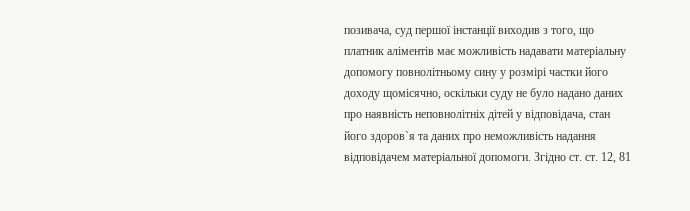позивача, суд першої інстанції виходив з того, що платник аліментів має можливість надавати матеріальну допомогу повнолітньому сину у розмірі частки його доходу щомісячно, оскільки суду не було надано даних про наявність неповнолітніх дітей у відповідача, стан його здоров`я та даних про неможливість надання відповідачем матеріальної допомоги. Згідно ст. ст. 12, 81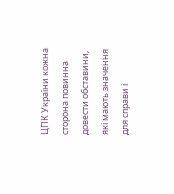ЦПК України кожна сторона повинна довести обставини, які мають значення для справи і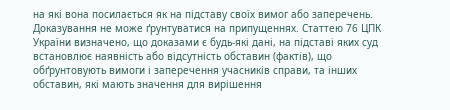на які вона посилається як на підставу своїх вимог або заперечень. Доказування не може ґрунтуватися на припущеннях. Статтею 76 ЦПК України визначено, що доказами є будь-які дані, на підставі яких суд встановлює наявність або відсутність обставин (фактів), що обґрунтовують вимоги і заперечення учасників справи, та інших обставин, які мають значення для вирішення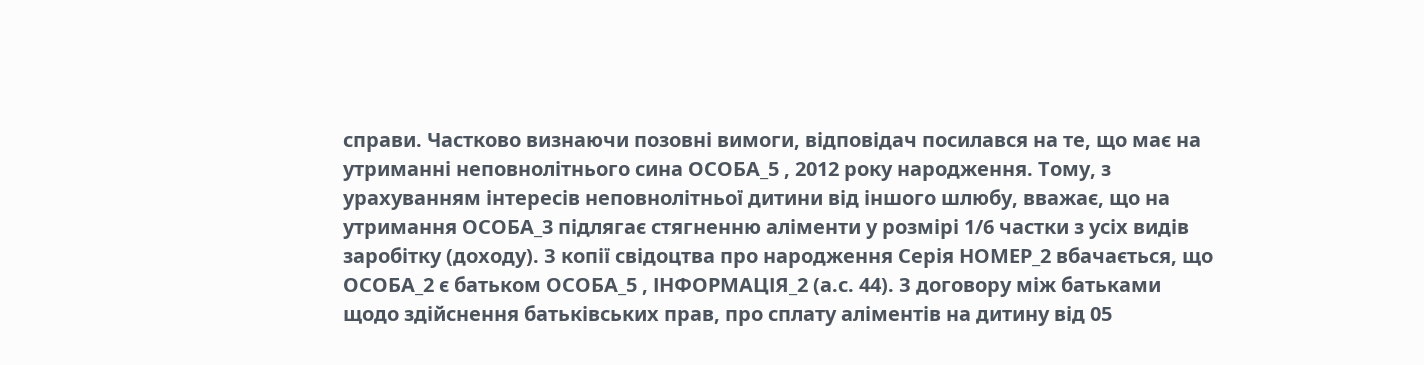справи. Частково визнаючи позовні вимоги, відповідач посилався на те, що має на утриманні неповнолітнього сина ОСОБА_5 , 2012 року народження. Тому, з урахуванням інтересів неповнолітньої дитини від іншого шлюбу, вважає, що на утримання ОСОБА_3 підлягає стягненню аліменти у розмірі 1/6 частки з усіх видів заробітку (доходу). З копії свідоцтва про народження Серія НОМЕР_2 вбачається, що ОСОБА_2 є батьком ОСОБА_5 , ІНФОРМАЦІЯ_2 (а.с. 44). З договору між батьками щодо здійснення батьківських прав, про сплату аліментів на дитину від 05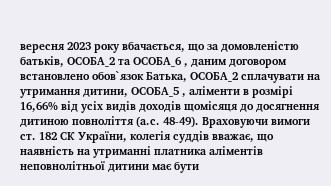вересня 2023 року вбачається, що за домовленістю батьків, ОСОБА_2 та ОСОБА_6 , даним договором встановлено обов`язок Батька, ОСОБА_2 сплачувати на утримання дитини, ОСОБА_5 , аліменти в розмірі 16,66% від усіх видів доходів щомісяця до досягнення дитиною повноліття (а.с. 48-49). Враховуючи вимоги ст. 182 СК України, колегія суддів вважає, що наявність на утриманні платника аліментів неповнолітньої дитини має бути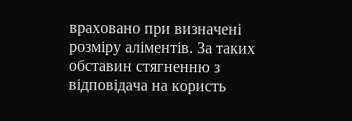враховано при визначені розміру аліментів. За таких обставин стягненню з відповідача на користь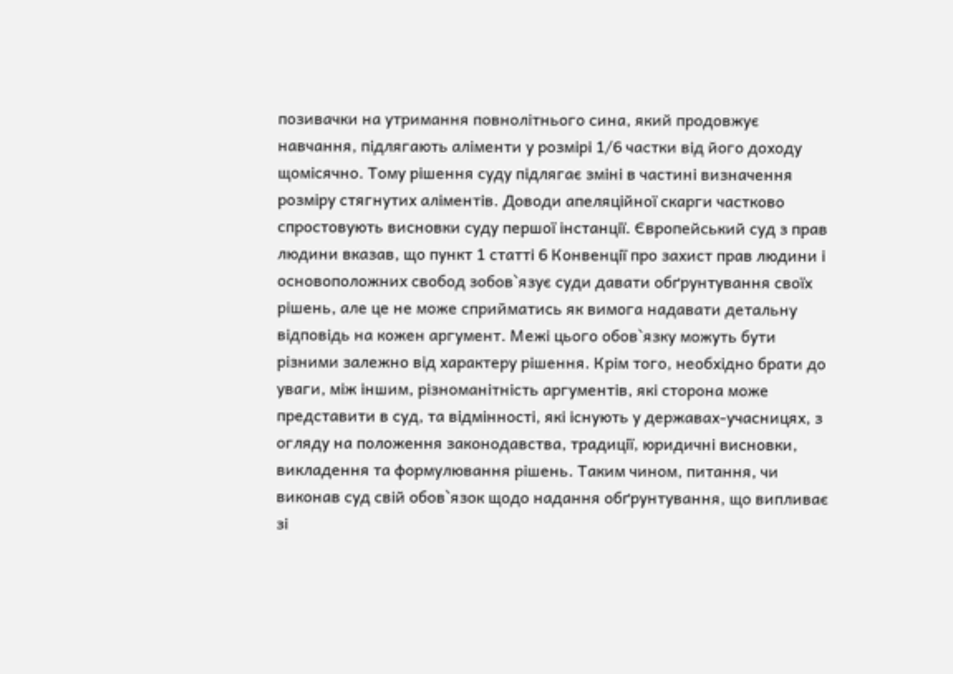позивачки на утримання повнолітнього сина, який продовжує навчання, підлягають аліменти у розмірі 1/6 частки від його доходу щомісячно. Тому рішення суду підлягає зміні в частині визначення розміру стягнутих аліментів. Доводи апеляційної скарги частково спростовують висновки суду першої інстанції. Європейський суд з прав людини вказав, що пункт 1 статті 6 Конвенції про захист прав людини і основоположних свобод зобов`язує суди давати обґрунтування своїх рішень, але це не може сприйматись як вимога надавати детальну відповідь на кожен аргумент. Межі цього обов`язку можуть бути різними залежно від характеру рішення. Крім того, необхідно брати до уваги, між іншим, різноманітність аргументів, які сторона може представити в суд, та відмінності, які існують у державах-учасницях, з огляду на положення законодавства, традиції, юридичні висновки, викладення та формулювання рішень. Таким чином, питання, чи виконав суд свій обов`язок щодо надання обґрунтування, що випливає зі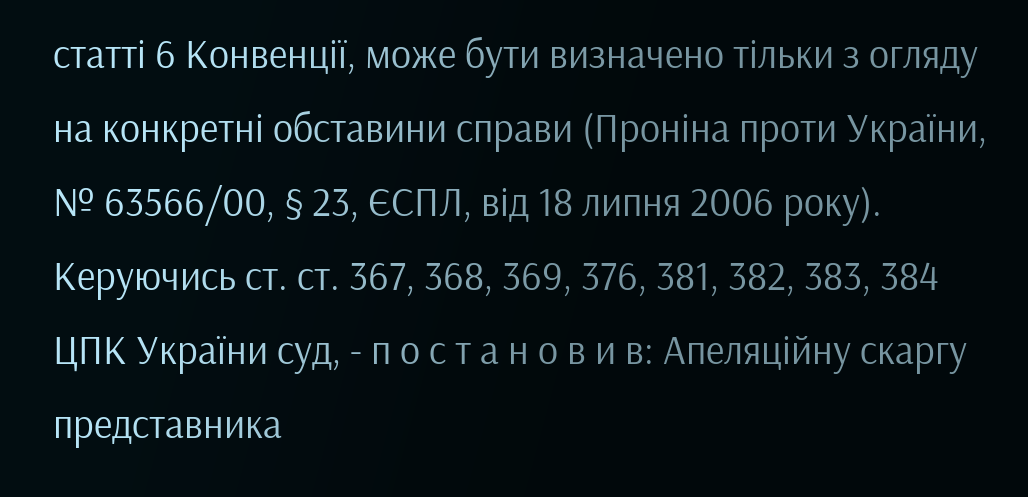статті 6 Конвенції, може бути визначено тільки з огляду на конкретні обставини справи (Проніна проти України, № 63566/00, § 23, ЄСПЛ, від 18 липня 2006 року). Керуючись ст. ст. 367, 368, 369, 376, 381, 382, 383, 384 ЦПК України суд, - п о с т а н о в и в: Апеляційну скаргу представника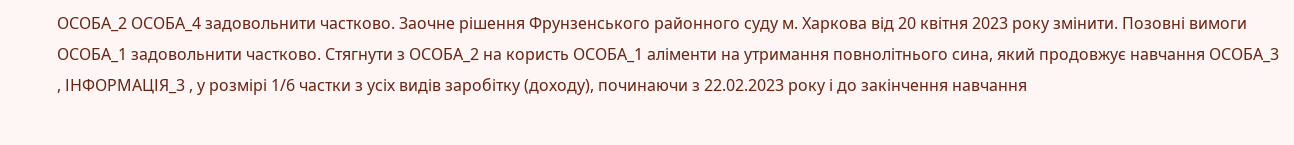ОСОБА_2 ОСОБА_4 задовольнити частково. Заочне рішення Фрунзенського районного суду м. Харкова від 20 квітня 2023 року змінити. Позовні вимоги ОСОБА_1 задовольнити частково. Стягнути з ОСОБА_2 на користь ОСОБА_1 аліменти на утримання повнолітнього сина, який продовжує навчання ОСОБА_3 , ІНФОРМАЦІЯ_3 , у розмірі 1/6 частки з усіх видів заробітку (доходу), починаючи з 22.02.2023 року і до закінчення навчання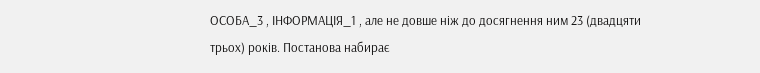ОСОБА_3 , ІНФОРМАЦІЯ_1 , але не довше ніж до досягнення ним 23 (двадцяти трьох) років. Постанова набирає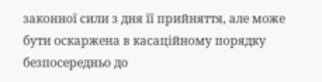законної сили з дня її прийняття, але може бути оскаржена в касаційному порядку безпосередньо до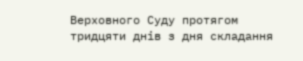Верховного Суду протягом тридцяти днів з дня складання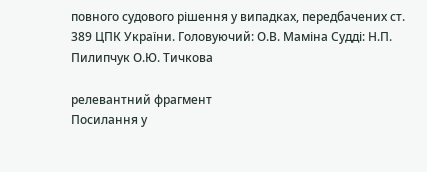повного судового рішення у випадках, передбачених ст. 389 ЦПК України. Головуючий: О.В. Маміна Судді: Н.П. Пилипчук О.Ю. Тичкова

релевантний фрагмент
Посилання у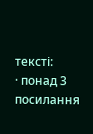тексті:
· понад 3 посилання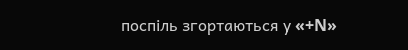поспіль згортаються у «+N»